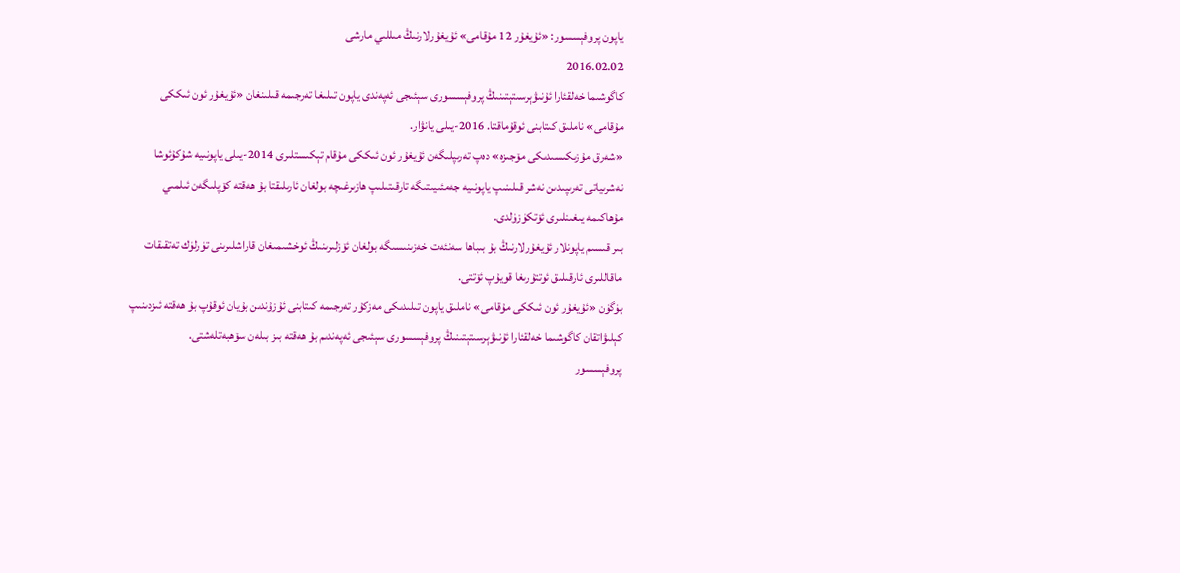ياپون پروفېسسور: «ئۇيغۇر 12 مۇقامى» ئۇيغۇرلارنىڭ مىللىي مارشى
2016.02.02
كاگوشىما خەلقئارا ئۇنىۋېرسىتېتىنىڭ پروفېسسورى سېئىجى ئەپەندى ياپون تىلىغا تەرجىمە قىلىنغان «ئۇيغۇر ئون ئىككى مۇقامى» ناملىق كىتابنى ئوقۇماقتا. 2016-يىلى يانۋار.
«شەرق مۇزىكىسىدىكى مۆجىزە» دەپ تەرىپلىگەن ئۇيغۇر ئون ئىككى مۇقام تېكىستلىرى 2014-يىلى ياپونىيە شۇكۇئوشا نەشرىياتى تەرىپىدىن نەشر قىلىنىپ ياپونىيە جەمئىيىتىگە تارقىتىلىپ ھازىرغىچە بولغان ئارىلىقتا بۇ ھەقتە كۆپلىگەن ئىلمىي مۇھاكىمە يىغىنلىرى ئۆتكۈزۈلدى.
بىر قىسىم ياپونلار ئۇيغۇرلارنىڭ بۇ بىباھا سەنئەت خەزىنىسىگە بولغان ئۆزلىرىنىڭ ئوخشىمىغان قاراشلىرىنى تۈرلۈك تەتقىقات ماقاللىرى ئارقىلىق ئوتتۇرىغا قويۇپ ئۆتتى.
بۈگۈن «ئۇيغۇر ئون ئىككى مۇقامى» ناملىق ياپون تىلىدىكى مەزكۇر تەرجىمە كىتابنى ئۇزۇندىن بۇيان ئوقۇپ بۇ ھەقتە ئىزدىنىپ كېلىۋاتقان كاگوشىما خەلقئارا ئۇنىۋېرسىتېتىنىڭ پروفېسسورى سېئىجى ئەپەندىم بۇ ھەقتە بىز بىلەن سۆھبەتلەشتى.
پروفېسسور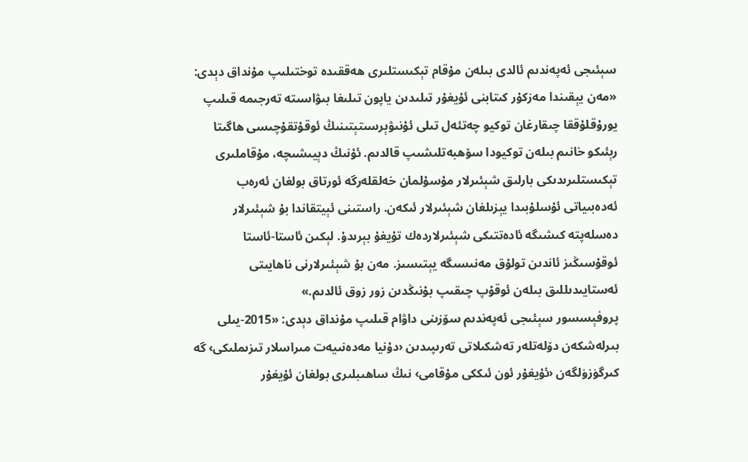سېئىجى ئەپەندىم ئالدى بىلەن مۇقام تېكىستلىرى ھەققىدە توختىلىپ مۇنداق دېدى: «مەن يېقىندا مەزكۇر كىتابنى ئۇيغۇر تىلىدىن ياپون تىلىغا بىۋاسىتە تەرجىمە قىلىپ يورۇقلۇققا چىقارغان توكيو چەتئەل تىلى ئۇنىۋېرسىتېتىنىڭ ئوقۇتقۇچىسى ھاگىتا رېئىكو خانىم بىلەن توكيودا سۆھبەتلىشىپ قالدىم. ئۇنىڭ دېيىشىچە، مۇقاملىرى تېكىستلىرىدىكى بارلىق شېئىرلار مۇسۇلمان خەلقلەرگە ئورتاق بولغان ئەرەب ئەدەبىياتى ئۇسلۇبىدا يېزىلغان شېئىرلار ئىكەن. راستىنى ئېيتقاندا بۇ شېئىرلار دەسلەپتە كىشىگە ئادەتتىكى شېئىرلاردەك تۇيغۇ بېرىدۇ. لېكىن ئاستا-ئاستا ئوقۇسىڭىز ئاندىن تولۇق مەنىسىگە يېتىسىز. مەن بۇ شېئىرلارنى ناھايىتى ئەستايىدىللىق بىلەن ئوقۇپ چىقىپ بۇنىڭدىن زور زوق ئالدىم.»
پروفېسسور سېئىجى ئەپەندىم سۆزىنى داۋام قىلىپ مۇنداق دېدى: «2015-يىلى بىرلەشكەن دۆلەتلەر تەشكىلاتى تەرىپىدىن ‹دۇنيا مەدەنىيەت مىراسلار تىزىملىكى› گە كىرگۈزۈلگەن ‹ئۇيغۇر ئون ئىككى مۇقامى› نىڭ ساھىبلىرى بولغان ئۇيغۇر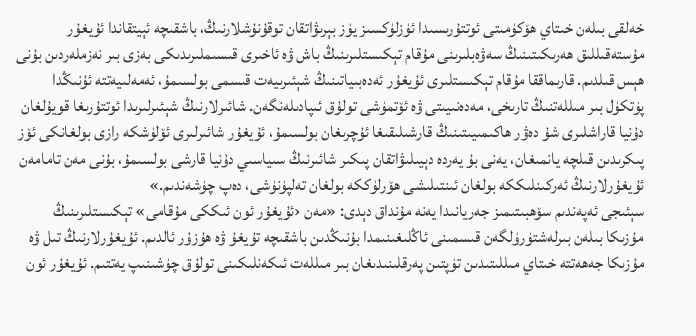خەلقى بىلەن خىتاي ھۆكۈمىتى ئوتتۇرىسىدا ئۈزلۈكسىز يۈز بېرىۋاتقان توقۇنۇشلارنىڭ، باشقىچە ئېيتقاندا ئۇيغۇر مۇستەقىللىق ھەرىكىتىنىڭ سەۋەبلىرىنى مۇقام تېكىستلىرىنىڭ باش ۋە ئاخىرى قىسىملىرىدىكى بەزى بىر نەزملەردىن بۇنى ھېس قىلدىم. قارىماققا مۇقام تېكىستلىرى ئۇيغۇر ئەدەبىياتىنىڭ شېئىرىيەت قىسمى بولسىمۇ، ئەمەلىيەتتە ئۇنىڭدا پۈتكۈل بىر مىللەتنىڭ تارىخى، مەدەنىيىتى ۋە ئۆتمۈشى تولۇق ئىپادىلەنگەن. شائىرلارنىڭ شېئىرلىرىدا ئوتتۇرىغا قويۇلغان دۇنيا قاراشلىرى شۇ دەۋر ھاكىمىيىتىنىڭ قارشىلىقىغا ئۇچرىغان بولسىمۇ، ئۇيغۇر شائىرلىرى ئۆلۈشكە رازى بولغانكى ئۆز پىكرىدىن قىلچە يانمىغان، يەنى بۇ يەردە دېيىلىۋاتقان پىكىر شائىرنىڭ سىياسىي دۇنيا قارشى بولسىمۇ، بۇنى مەن تامامەن ئۇيغۇرلارنىڭ ئەركىنلىككە بولغان ئىنتىلىشى ھۆرلۈككە بولغان تەلپۈنۈشى، دەپ چۈشەندىم.»
سېئىجى ئەپەندىم سۆھبىتىمىز جەريانىدا يەنە مۇنداق دېدى: «مەن ‹ئۇيغۇر ئون ئىككى مۇقامى» تېكىستلىرىنىڭ مۇزىكا بىلەن بىرلەشتۈرۈلگەن قىسمىنى ئاڭلىغىنىمدا بۇنىڭدىن باشقىچە تۇيغۇ ۋە ھۇزۇر ئالدىم. ئۇيغۇرلارنىڭ تىل ۋە مۇزىكا جەھەتتە خىتاي مىللىتىدىن تۈپتىن پەرقلىنىدىغان بىر مىللەت ئىكەنلىكىنى تولۇق چۈشىنىپ يەتتىم. ئۇيغۇر ئون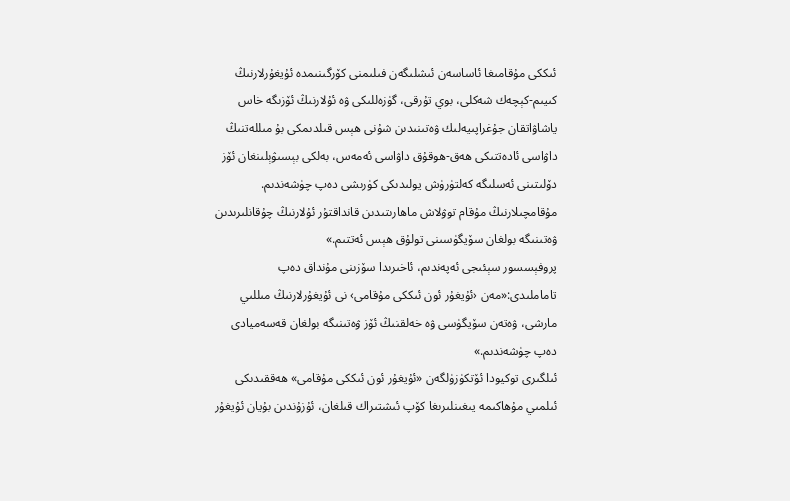ئىككى مۇقامىغا ئاساسەن ئىشلىگەن فىلىمنى كۆرگىنىمدە ئۇيغۇرلارنىڭ كىيىم-كېچەك شەكلى، بوي تۇرقى، گۈزەللىكى ۋە ئۇلارنىڭ ئۆزىگە خاس ياشاۋاتقان جۇغراپىيەلىك ۋەتىنىدىن شۇنى ھېس قىلدىمكى بۇ مىللەتنىڭ داۋاسى ئادەتتىكى ھەق-ھوقۇق داۋاسى ئەمەس، بەلكى بېسىۋېلىنغان ئۆز دۆلىتىنى ئەسلىگە كەلتۈرۈش يولىدىكى كۈرىشى دەپ چۈشەندىم. مۇقامچىلارنىڭ مۇقام توۋلاش ماھارىتىدىن قانداقتۇر ئۇلارنىڭ چۇقانلىرىدىن ۋەتىنىگە بولغان سۆيگۈسىنى تولۇق ھېس ئەتتىم.»
پروفېسسور سېئىجى ئەپەندىم، ئاخىرىدا سۆزىنى مۇنداق دەپ تاماملىدى:«مەن ‹ئۇيغۇر ئون ئىككى مۇقامى› نى ئۇيغۇرلارنىڭ مىللىي مارشى، ۋەتەن سۆيگۈسى ۋە خەلقنىڭ ئۆز ۋەتىنىگە بولغان قەسەميادى دەپ چۈشەندىم.»
ئىلگىرى توكيودا ئۆتكۈزۈلگەن «ئۇيغۇر ئون ئىككى مۇقامى» ھەققىدىكى ئىلمىي مۇھاكىمە يىغىنلىرىغا كۆپ ئىشتىراك قىلغان، ئۇزۇندىن بۇيان ئۇيغۇر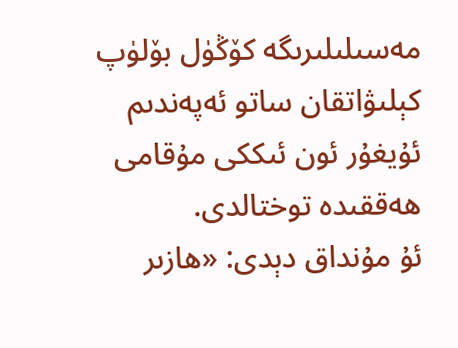مەسىلىلىرىگە كۆڭۈل بۆلۈپ كېلىۋاتقان ساتو ئەپەندىم ئۇيغۇر ئون ئىككى مۇقامى ھەققىدە توختالدى.
ئۇ مۇنداق دېدى: «ھازىر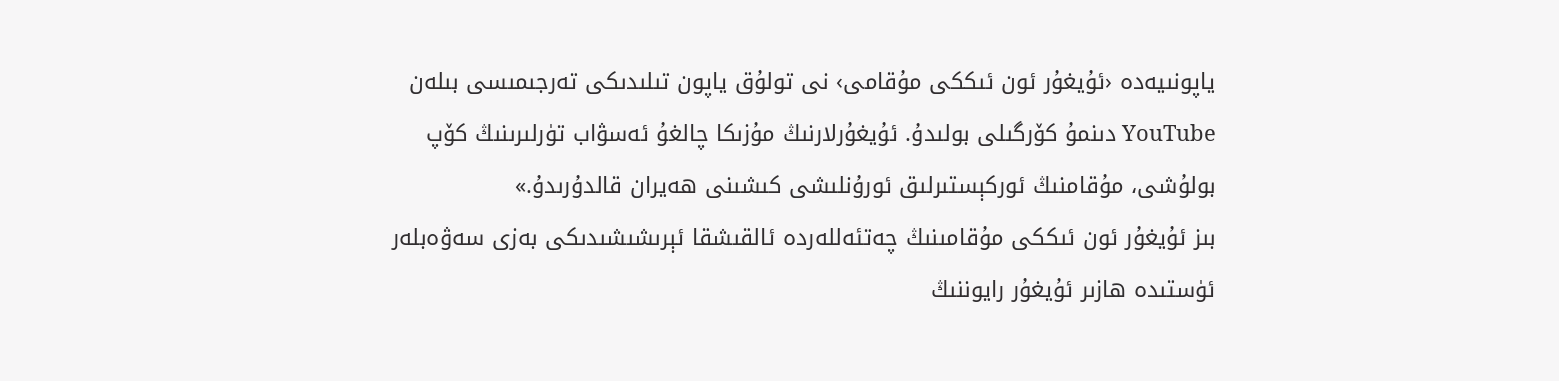ياپونىيەدە ‹ئۇيغۇر ئون ئىككى مۇقامى› نى تولۇق ياپون تىلىدىكى تەرجىمىسى بىلەن YouTube دىنمۇ كۆرگىلى بولىدۇ. ئۇيغۇرلارنىڭ مۇزىكا چالغۇ ئەسۋاب تۈرلىرىنىڭ كۆپ بولۇشى، مۇقامنىڭ ئوركېستىرلىق ئورۇنلىشى كىشىنى ھەيران قالدۇرىدۇ.»
بىز ئۇيغۇر ئون ئىككى مۇقامىنىڭ چەتئەللەردە ئالقىشقا ئېرىشىشىدىكى بەزى سەۋەبلەر ئۈستىدە ھازىر ئۇيغۇر رايوننىڭ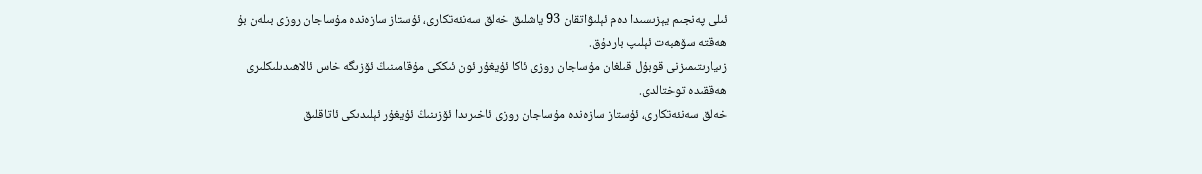ئىلى پەنجىم يېزىسىدا دەم ئېلىۋاتقان 93 ياشلىق خەلق سەنئەتكارى، ئۇستاز سازەندە مۇساجان روزى بىلەن بۇ ھەقتە سۆھبەت ئېلىپ باردۇق.
زىيارىتىمىزنى قوبۇل قىلغان مۇساجان روزى ئاكا ئۇيغۇر ئون ئىككى مۇقامىنىڭ ئۆزىگە خاس ئالاھىدىلىكلىرى ھەققىدە توختالدى.
خەلق سەنئەتكارى، ئۇستاز سازەندە مۇساجان روزى ئاخىرىدا ئۆزىنىڭ ئۇيغۇر ئېلىدىكى ئاتاقلىق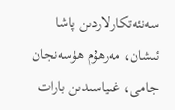سەنئەتكارلاردىن پاشا ئىشان، مەرھۇم ھۈسەنجان جامى، غىياسىدىن بارات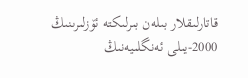قاتارلىقلار بىلەن بىرلىكتە ئۆزلىرىنىڭ 2000-يىلى ئەنگلىيەنىڭ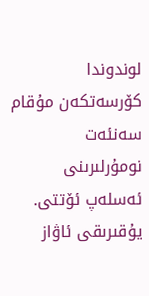لوندوندا كۆرسەتكەن مۇقام سەنئەت نومۇرلىرىنى ئەسلەپ ئۆتتى.
يۇقىرىقى ئاۋاز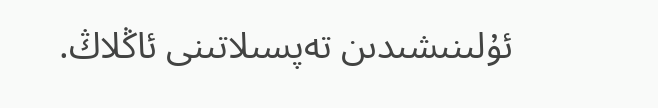ئۇلىنىشىدىن تەپسىلاتىنى ئاڭلاڭ.